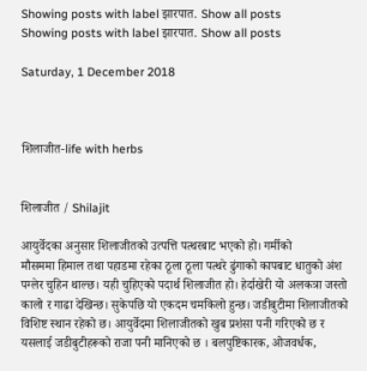Showing posts with label झारपात. Show all posts
Showing posts with label झारपात. Show all posts

Saturday, 1 December 2018



शिलाजीत-life with herbs


शिलाजीत / Shilajit

आयुर्वेदका अनुसार शिलाजीतको उत्पत्ति पत्थरबाट भएको हो। गर्मीको
मौसममा हिमाल तथा पहाडमा रहेका ठूला ठूला पत्थरे ढुंगाको कापबाट धातुको अंश पग्लेर चुहिन थाल्छ। यही चुहिएको पदार्थ शिलाजीत हो। हेर्दाखेरी यो अलकत्रा जस्तो कालो र गाढा देखिन्छ। सुकेपछि यो एकदम चमकिलो हुन्छ। जडीबुटीमा शिलाजीतको विशिष्ट स्थान रहेको छ। आयुर्वेदमा शिलाजीतको खुब प्रशंसा पनी गरिएको छ र यसलाई जडीबुटीहरूको राजा पनी मानिएको छ । बलपुष्टिकारक, ओजवर्धक,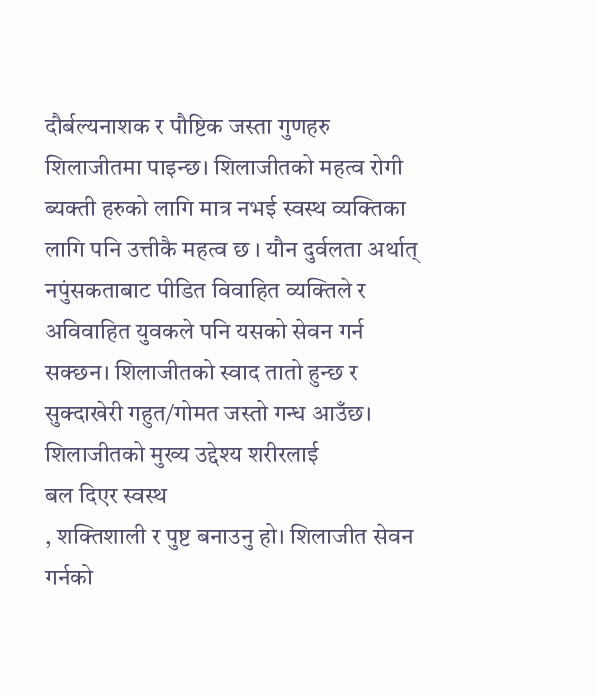दौर्बल्यनाशक र पौष्टिक जस्ता गुणहरु शिलाजीतमा पाइन्छ। शिलाजीतको महत्व रोगी ब्यक्ती हरुको लागि मात्र नभई स्वस्थ व्यक्तिका लागि पनि उत्तीकै महत्व छ । यौन दुर्वलता अर्थात् नपुंसकताबाट पीडित विवाहित व्यक्तिले र अविवाहित युवकले पनि यसको सेवन गर्न सक्छन। शिलाजीतको स्वाद तातो हुन्छ र सुक्दाखेरी गहुत/गोमत जस्तो गन्ध आउँछ। शिलाजीतको मुख्य उद्देश्य शरीरलाई
बल दिएर स्वस्थ
, शक्तिशाली र पुष्ट बनाउनु हो। शिलाजीत सेवन गर्नको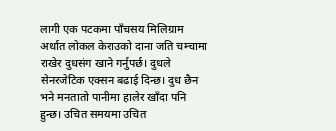लागी एक पटकमा पाँचसय मिलिग्राम अर्थात लोकल केराउको दाना जति चम्चामा राखेर दुधसंग खाने गर्नुपर्छ। दुधले सेनरजेटिक एक्सन बढाई दिन्छ। दुध छैन भने मनतातो पानीमा हालेर खाँदा पनि हुन्छ। उचित समयमा उचित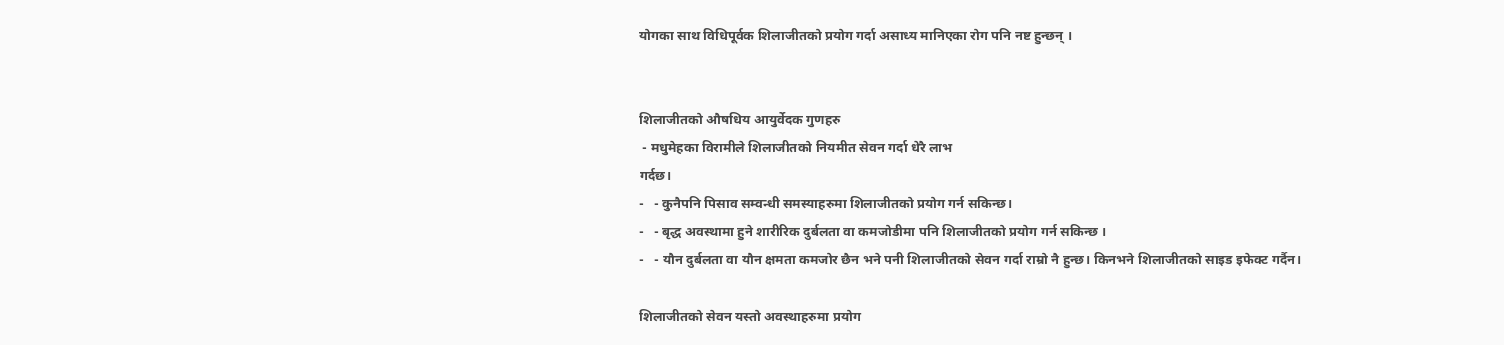योगका साथ विधिपूर्वक शिलाजीतको प्रयोग गर्दा असाध्य मानिएका रोग पनि नष्ट हुन्छन् ।


शिलाजीतको औषधिय आयुर्वेदक गुणहरु
 - मधुमेहका विरामीले शिलाजीतको नियमीत सेवन गर्दा धेरै लाभ
गर्दछ।
-   - कुनैपनि पिसाव सम्वन्धी समस्याहरुमा शिलाजीतको प्रयोग गर्न सकिन्छ।
-   - बृद्ध अवस्थामा हुने शारीरिक दुर्बलता वा कमजोडीमा पनि शिलाजीतको प्रयोग गर्न सकिन्छ ।
-   - यौन दुर्बलता वा यौन क्षमता कमजोर छैन भने पनी शिलाजीतको सेवन गर्दा राम्रो नै हुन्छ। किनभने शिलाजीतको साइड इफेक्ट गर्दैन।

शिलाजीतको सेवन यस्तो अवस्थाहरुमा प्रयोग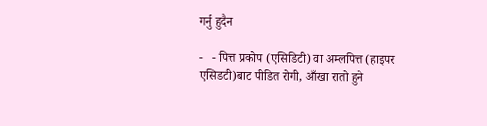गर्नु हुदैन

-   - पित्त प्रकोप (एसिडिटी) वा अम्लपित्त (हाइपर एसिडटी)बाट पीडित रोगी, आँखा रातो हुने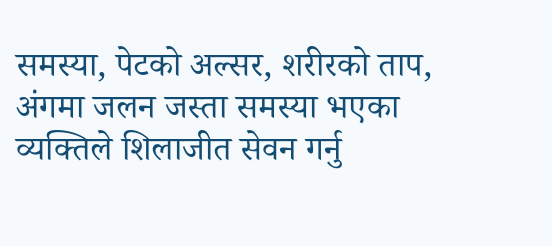समस्या, पेटको अल्सर, शरीरको ताप, अंगमा जलन जस्ता समस्या भएका व्यक्तिले शिलाजीत सेवन गर्नु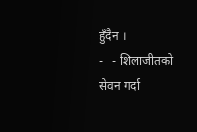हुँदैन ।
-   - शिलाजीतको सेवन गर्दा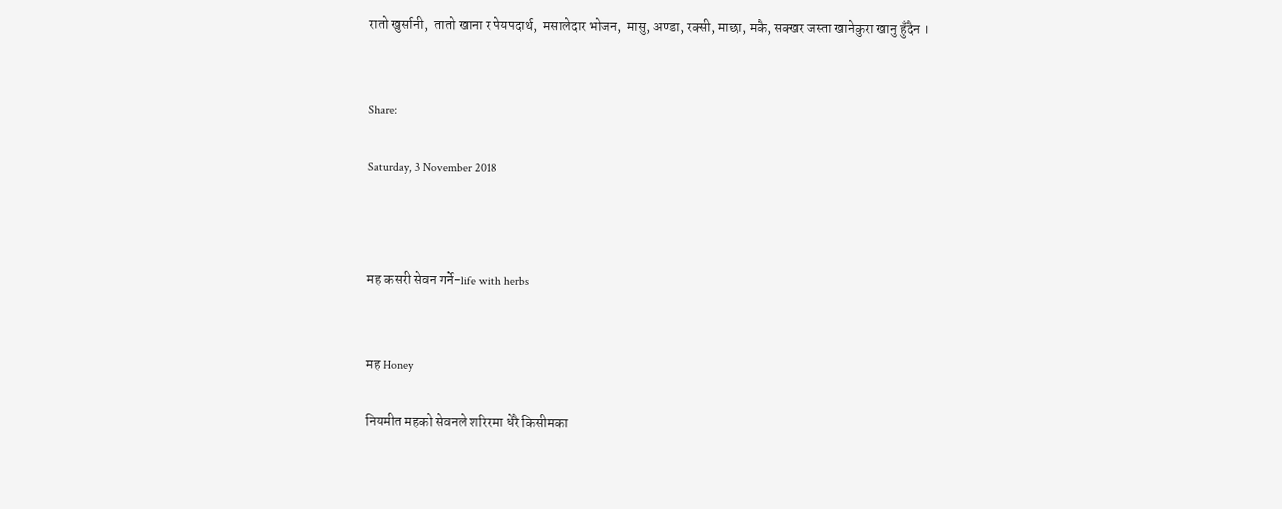रातो खुर्सानी,  तातो खाना र पेयपदार्थ,  मसालेदार भोजन,  मासु, अण्डा, रक्सी, माछा, मकै, सक्खर जस्ता खानेकुरा खानु हुँदैन ।


Share:

Saturday, 3 November 2018



मह कसरी सेवन गर्ने-life with herbs


मह Honey

नियमीत महको सेवनले शरिरमा धेरै किसीमका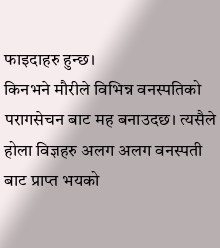फाइदाहरु हुन्छ।
किनभने मौरीले विभिन्न वनस्पतिको परागसेचन बाट मह बनाउदछ। त्यसैले होला विज्ञहरु अलग अलग वनस्पती बाट प्राप्त भयको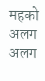महको अलग अलग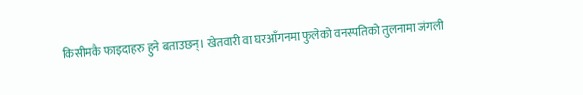किसीमकै फाइदाहरु हुने बताउछन्। खेतवारी वा घरआँगनमा फुलेको वनस्पतिको तुलनामा जंगली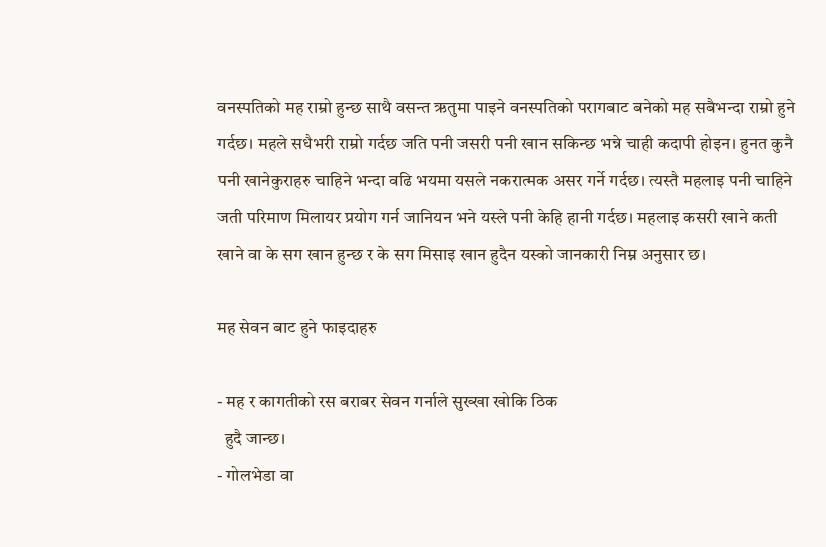वनस्पतिको मह राम्रो हुन्छ साथै वसन्त ऋतुमा पाइने वनस्पतिको परागबाट बनेको मह सबैभन्दा राम्रो हुने गर्दछ। महले सधैभरी राम्रो गर्दछ जति पनी जसरी पनी खान सकिन्छ भन्ने चाही कदापी होइन। हुनत कुनै पनी खानेकुराहरु चाहिने भन्दा वढि भयमा यसले नकरात्मक असर गर्ने गर्दछ। त्यस्तै महलाइ पनी चाहिने जती परिमाण मिलायर प्रयोग गर्न जानियन भने यस्ले पनी केहि हानी गर्दछ। महलाइ कसरी खाने कती खाने वा के सग खान हुन्छ र के सग मिसाइ खान हुदैन यस्को जानकारी निम्न अनुसार छ।

मह सेवन बाट हुने फाइदाहरु

- मह र कागतीको रस बराबर सेवन गर्नाले सुख्खा खोकि ठिक
  हुदै जान्छ।
- गोलभेडा वा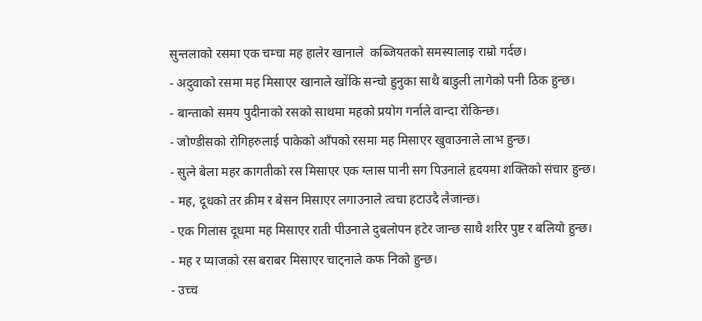सुन्तलाको रसमा एक चम्चा मह हालेर खानाले  कब्जियतको समस्यालाइ राम्रो गर्दछ।
- अदुवाको रसमा मह मिसाएर खानाले खोंकि सन्चो हुनुका साथै बाडुली लागेको पनी ठिक हुन्छ।
- बान्ताको समय पुदीनाको रसको साथमा महको प्रयोग गर्नाले वान्दा रोकिन्छ।
- जोण्डीसको रोगिहरुलाई पाकेको आँपको रसमा मह मिसाएर खुवाउनाले लाभ हुन्छ।
- सुत्ने बेला महर कागतीको रस मिसाएर एक ग्लास पानी सग पिउनाले हृदयमा शक्तिको संचार हुन्छ।
- मह, दूधको तर क्रीम र बेसन मिसाएर लगाउनाले त्वचा हटाउदै लैजान्छ।
- एक गिलास दूधमा मह मिसाएर राती पीउनाले दुबलोपन हटेर जान्छ साथै शरिर पुष्ट र बलियो हुन्छ।
- मह र प्याजको रस बराबर मिसाएर चाट्नाले कफ निको हुन्छ।
- उच्च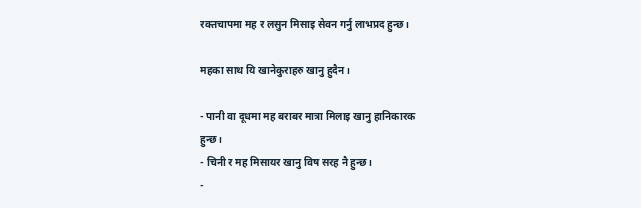रक्तचापमा मह र लसुन मिसाइ सेवन गर्नु लाभप्रद हुन्छ।

महका साथ यि खानेकुराहरु खानु हुदैन।

- पानी वा दूधमा मह बराबर मात्रा मिलाइ खानु हानिकारक
हुन्छ।
- चिनी र मह मिसायर खानु विष सरह नै हुन्छ।
-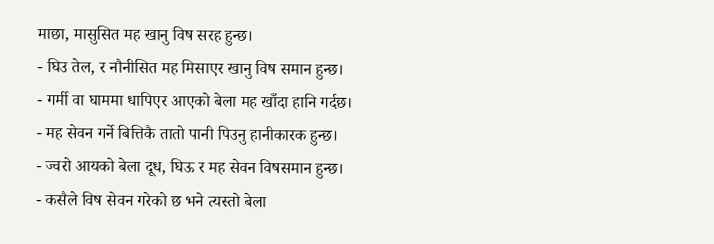माछा, मासुसित मह खानु विष सरह हुन्छ।
- घिउ तेल, र नौनीसित मह मिसाएर खानु विष समान हुन्छ।
- गर्मी वा घाममा धापिएर आएको बेला मह खाँदा हानि गर्दछ।
- मह सेवन गर्ने बित्तिकै तातो पानी पिउनु हानीकारक हुन्छ।
- ज्वरो आयको बेला दूध, घिऊ र मह सेवन विषसमान हुन्छ।
- कसैले विष सेवन गरेको छ भने त्यस्तो बेला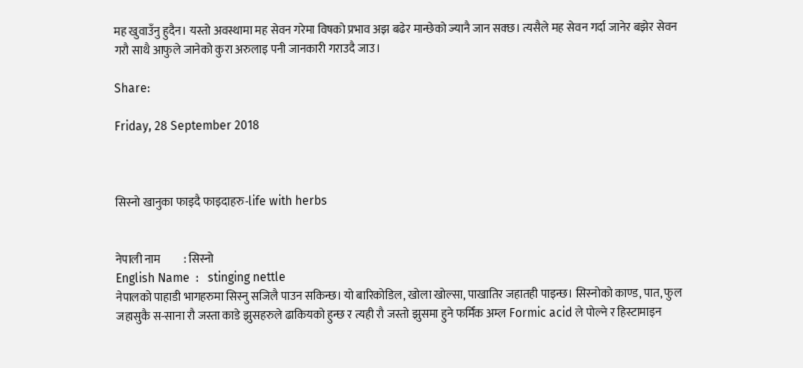मह खुवाउँनु हुदैन। यस्तो अवस्थामा मह सेवन गरेमा विषको प्रभाव अझ बढेर मान्छेको ज्यानै जान सक्छ। त्यसैले मह सेवन गर्दा जानेर बझेर सेवन गरौ साथै आफुले जानेको कुरा अरुलाइ पनी जानकारी गराउदै जाउ।

Share:

Friday, 28 September 2018



सिस्नो खानुका फाइदै फाइदाहरु-life with herbs


नेपाली नाम          : सिस्नो
English Name  :   stinging nettle
नेपालको पाहाडी भागहरुमा सिस्नु सजिलै पाउन सकिन्छ। यो बारिकोडिल, खोला खोल्सा, पाखातिर जहातही पाइन्छ। सिस्नोको काण्ड, पात, फुल जहासुकै स-साना रौ जस्ता काडे झुसहरुले ढाकियको हुन्छ र त्यही रौ जस्तो झुसमा हुने फर्मिक अम्ल Formic acid ले पोल्ने र हिस्टामाइन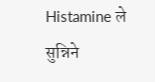Histamine ले सुन्निने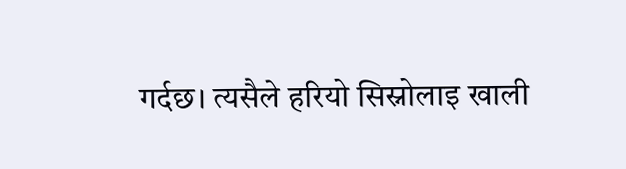गर्दछ। त्यसैले हरियो सिस्नोलाइ खाली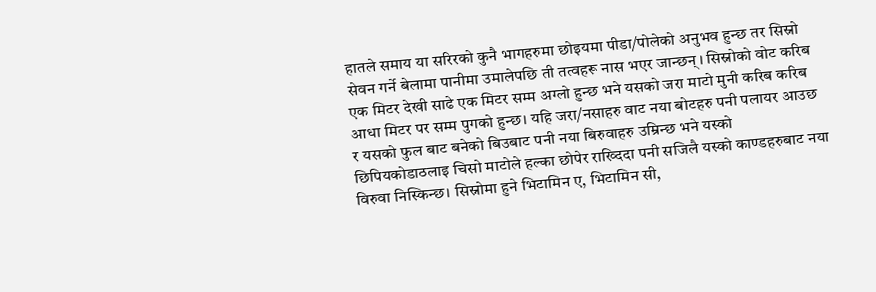हातले समाय या सरिरको कुनै भागहरुमा छोइयमा पीडा/पोलेको अनुभव हुन्छ तर सिस्नो सेवन गर्ने बेलामा पानीमा उमालेपछि ती तत्वहरू नास भएर जान्छन्। सिस्नोको वोट करिब एक मिटर देखी साढे एक मिटर सम्म अग्लो हुन्छ भने यसको जरा माटो मुनी करिब करिब आधा मिटर पर सम्म पुगको हुन्छ। यहि जरा/नसाहरु वाट नया बोटहरु पनी पलायर आउछ र यसको फुल बाट बनेको बिउबाट पनी नया बिरुवाहरु उम्रिन्छ भने यस्को छिपियकोडाठलाइ चिसो माटोले हल्का छोपेर राख्दिदा पनी सजिलै यस्को काण्डहरुबाट नया विरुवा निस्किन्छ। सिस्नोमा हुने भिटामिन ए, भिटामिन सी,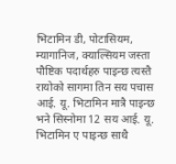भिटामिन डी, पोटासियम, म्यागानिज, क्याल्सियम जस्ता पौष्टिक पदार्थहरु पाइन्छ त्यस्तै रायोको सागमा तिन सय पचास आई. यू. भिटामिन मात्रै पाइन्छ भने सिस्नोमा 12 सय आई. यू. भिटामिन ए पाइन्छ साथै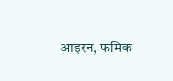आइरन, फमिक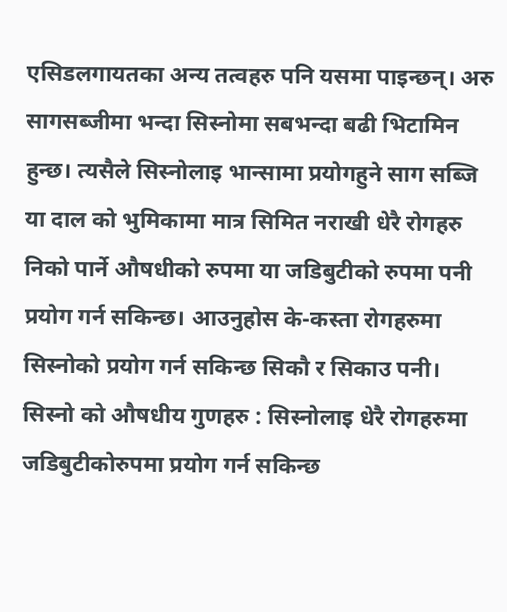एसिडलगायतका अन्य तत्वहरु पनि यसमा पाइन्छन्। अरु सागसब्जीमा भन्दा सिस्नोमा सबभन्दा बढी भिटामिन हुन्छ। त्यसैले सिस्नोलाइ भान्सामा प्रयोगहुने साग सब्जि या दाल को भुमिकामा मात्र सिमित नराखी धेरै रोगहरु निको पार्ने औषधीको रुपमा या जडिबुटीको रुपमा पनी प्रयोग गर्न सकिन्छ। आउनुहोस के-कस्ता रोगहरुमा सिस्नोको प्रयोग गर्न सकिन्छ सिकौ र सिकाउ पनी।
सिस्नो को औषधीय गुणहरु : सिस्नोलाइ धेरै रोगहरुमा जडिबुटीकोरुपमा प्रयोग गर्न सकिन्छ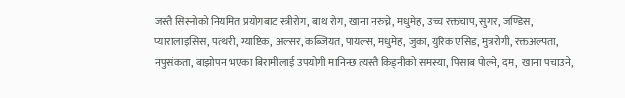जस्तै सिस्नोको नियमित प्रयोगबाट स्त्रीरोग, बाथ रोग, खाना नरुच्ने, मधुमेह, उच्च रक्तचाप, सुगर, जण्डिस, प्यारालाइसिस, पत्थरी, ग्याष्टिक, अल्सर, कब्जियत, पायल्स, मधुमेह, जुका, युरिक एसिड, मुत्ररोगी, रक्तअल्पता, नपुसंकता, बाझोपन भएका बिरामीलाई उपयोगी मानिन्छ त्यस्तै किड्नीको समस्या, पिसाब पोल्ने, दम,  खाना पचाउने,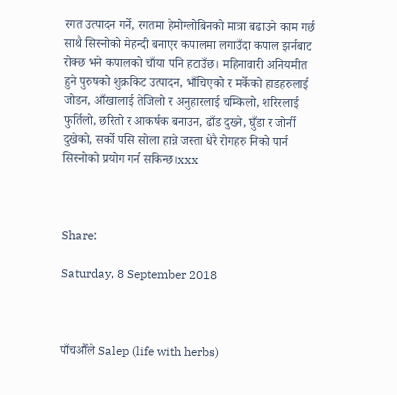रगत उत्पादन गर्ने, रगतमा हेमोग्लोबिनको मात्रा बढाउने काम गर्छ साथै सिस्नोको मेहन्दी बनाएर कपालमा लगाउँदा कपाल झर्नबाट रोक्छ भने कपालको चाँया पनि हटाउँछ। महिनावारी अनियमीत हुने पुरुषको शुक्रकिट उत्पादन, भाँचिएको र मर्केको हाडहरुलाई जोडन, आँखालाई तेजिलो र अनुहारलाई चम्किलो, शरिरलाई फुर्तिलो, छरितो र आकर्षक बनाउन, ढाँड दुख्ने, घुँडा र जोर्नी दुखेको, सर्को पसि सोला हान्ने जस्ता धेरै रोगहरु निको पार्न सिस्नोको प्रयोग गर्न सकिन्छ।xxx



Share:

Saturday, 8 September 2018



पाँचऔँले Salep (life with herbs)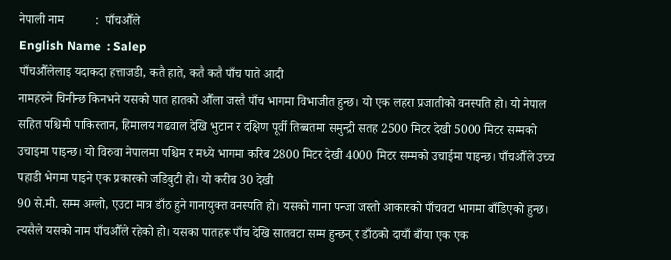नेपाली नाम          :  पाँचऔँले
English Name  : Salep
पाँचऔँलेलाइ यदाकदा हत्ताजडी, कतै हाते, कतै कतै पाँच पाते आदी
नामहरुने चिनीन्छ किनभने यसको पात हातको औँला जस्तै पाँच भागमा विभाजीत हुन्छ। यो एक लहरा प्रजातीको वनस्पति हो। यो नेपाल सहित पश्चिमी पाकिस्तान, हिमालय गढवाल देखि भुटान र दक्षिण पूर्वी तिब्बतमा समुन्द्री सतह 2500 मिटर देखी 5000 मिटर सम्मको उचाइमा पाइन्छ। यो विरुवा नेपालमा पश्चिम र मध्ये भागमा करिब 2800 मिटर देखी 4000 मिटर सम्मको उचाईमा पाइन्छ। पाँचऔँले उच्च पहाडी भेगमा पाइने एक प्रकारको जडिबुटी हो। यो करीब 30 देखी
90 से.मी. सम्म अग्लो, एउटा मात्र डाँठ हुने गानायुक्त वनस्पति हो। यसको गाना पन्जा जस्तो आकारको पाँचवटा भागमा बाँडिएको हुन्छ। त्यसैले यसको नाम पाँचऔँले रहेको हो। यसका पातहरू पाँच देखि सातवटा सम्म हुन्छन् र डाँठको दायाँ बाँया एक एक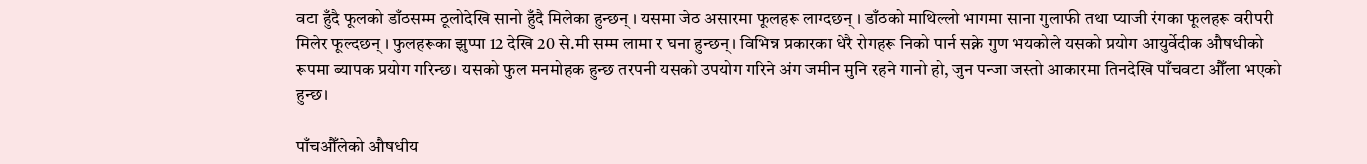वटा हुँदै फूलको डाँठसम्म ठूलोदेखि सानो हुँदै मिलेका हुन्छन् । यसमा जेठ असारमा फूलहरू लाग्दछन् । डाँठको माथिल्लो भागमा साना गुलाफी तथा प्याजी रंगका फूलहरू वरीपरी मिलेर फूल्दछन् । फुलहरूका झुप्पा 12 देखि 20 से.मी सम्म लामा र घना हुन्छन्। विभिन्न प्रकारका धेरै रोगहरू निको पार्न सक्ने गुण भयकोले यसको प्रयोग आयुर्वेदीक औषधीको रूपमा ब्यापक प्रयोग गरिन्छ। यसको फुल मनमोहक हुन्छ तरपनी यसको उपयोग गरिने अंग जमीन मुनि रहने गानो हो, जुन पन्जा जस्तो आकारमा तिनदेखि पाँचवटा औँला भएको हुन्छ।

पाँचऔँलेको औषधीय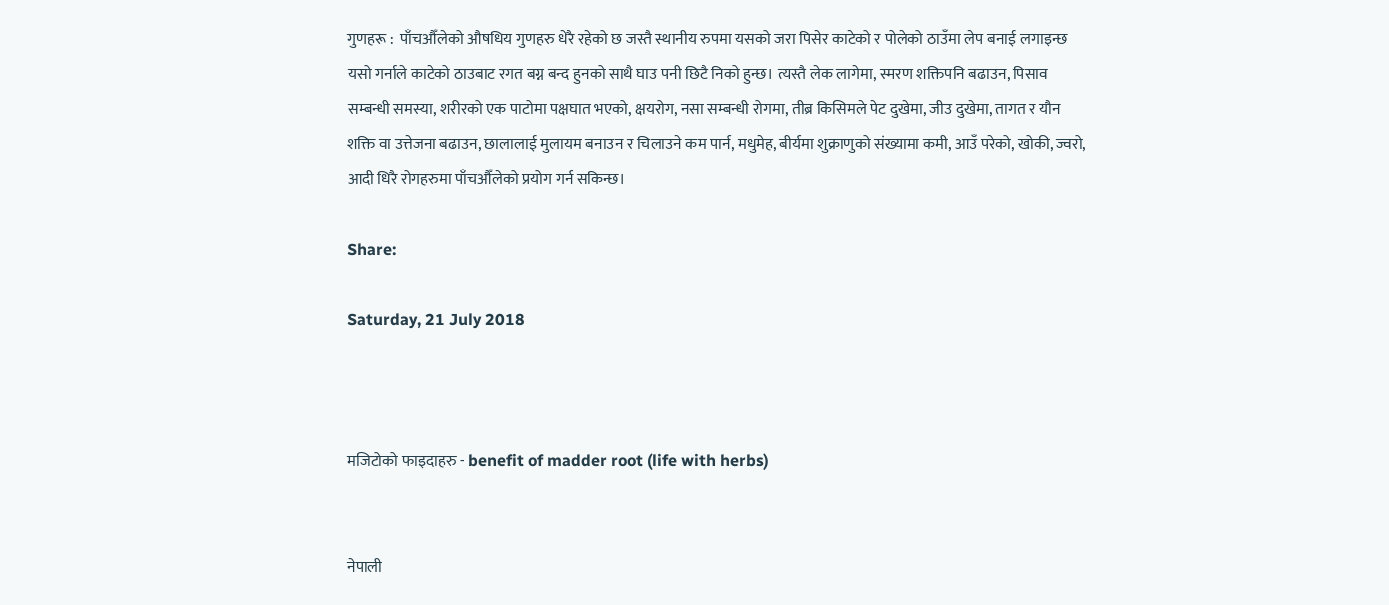गुणहरू :  पाँचऔँलेको औषधिय गुणहरु धेरै रहेको छ जस्तै स्थानीय रुपमा यसको जरा पिसेर काटेको र पोलेको ठाउँमा लेप बनाई लगाइन्छ यसो गर्नाले काटेको ठाउबाट रगत बग्न बन्द हुनको साथै घाउ पनी छिटै निको हुन्छ। त्यस्तै लेक लागेमा, स्मरण शक्तिपनि बढाउन, पिसाव सम्बन्धी समस्या, शरीरको एक पाटोमा पक्षघात भएको, क्षयरोग, नसा सम्बन्धी रोगमा, तीब्र किसिमले पेट दुखेमा, जीउ दुखेमा, तागत र यौन शक्ति वा उत्तेजना बढाउन, छालालाई मुलायम बनाउन र चिलाउने कम पार्न, मधुमेह, बीर्यमा शुक्राणुको संख्यामा कमी, आउँ परेको, खोकी, ज्वरो, आदी धिरै रोगहरुमा पाँचऔँलेको प्रयोग गर्न सकिन्छ।

Share:

Saturday, 21 July 2018



मजिटोको फाइदाहरु - benefit of madder root (life with herbs)


नेपाली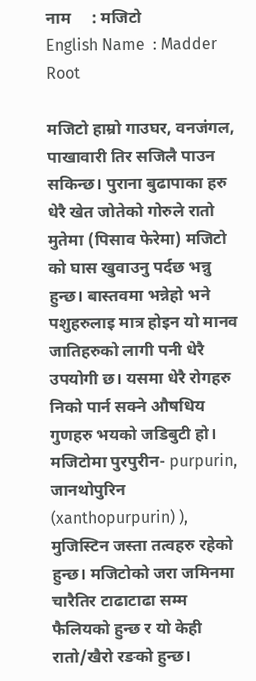नाम     : मजिटो
English Name  : Madder Root

मजिटो हाम्रो गाउघर, वनजंगल, पाखावारी तिर सजिलै पाउन
सकिन्छ। पुराना बुढापाका हरु धेरै खेत जोतेको गोरुले रातो मुतेमा (पिसाव फेरेमा) मजिटो को घास खुवाउनु पर्दछ भन्नु हुन्छ। बास्तवमा भन्नेहो भने पशुहरुलाइ मात्र होइन यो मानव जातिहरुको लागी पनी धेरै उपयोगी छ। यसमा धेरै रोगहरु निको पार्न सक्ने औषधिय गुणहरु भयको जडिबुटी हो। मजिटोमा पुरपुरीन- purpurin, जानथोपुरिन (xanthopurpurin) ), मुजिस्टिन जस्ता तत्वहरु रहेको हुन्छ। मजिटोको जरा जमिनमा चारैतिर टाढाटाढा सम्म फैलियको हुन्छ र यो केही रातो/खैरो रङको हुन्छ।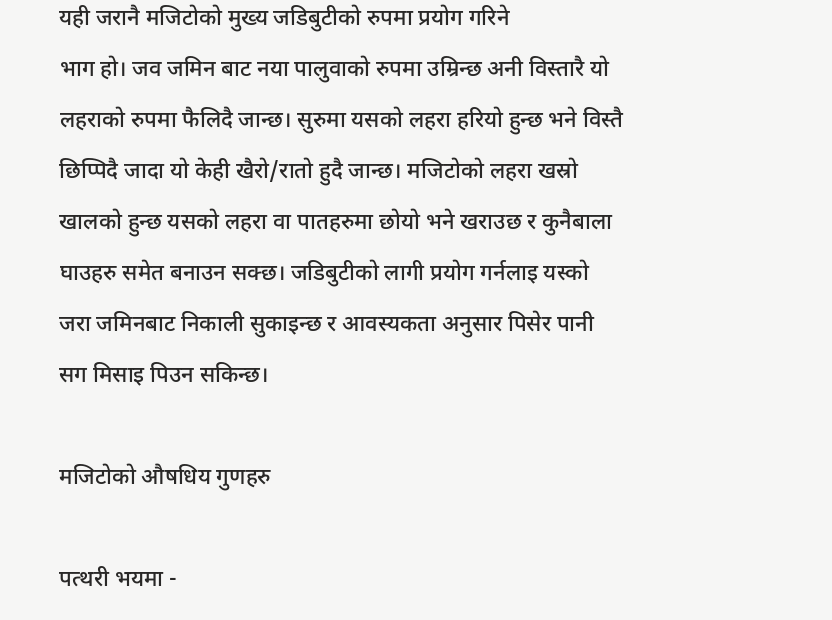यही जरानै मजिटोको मुख्य जडिबुटीको रुपमा प्रयोग गरिने
भाग हो। जव जमिन बाट नया पालुवाको रुपमा उम्रिन्छ अनी विस्तारै यो लहराको रुपमा फैलिदै जान्छ। सुरुमा यसको लहरा हरियो हुन्छ भने विस्तै छिप्पिदै जादा यो केही खैरो/रातो हुदै जान्छ। मजिटोको लहरा खस्रो खालको हुन्छ यसको लहरा वा पातहरुमा छोयो भने खराउछ र कुनैबाला घाउहरु समेत बनाउन सक्छ। जडिबुटीको लागी प्रयोग गर्नलाइ यस्को जरा जमिनबाट निकाली सुकाइन्छ र आवस्यकता अनुसार पिसेर पानी सग मिसाइ पिउन सकिन्छ।

मजिटोको औषधिय गुणहरु

पत्थरी भयमा -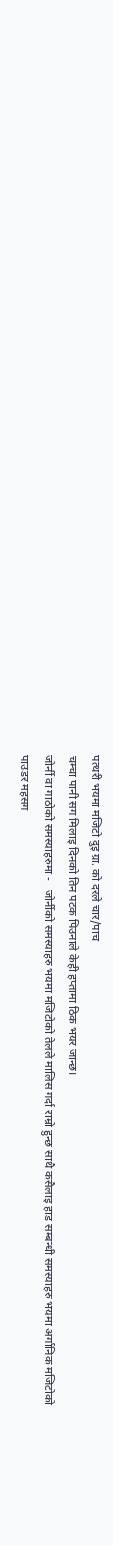पत्थरी भयमा मजिटो दुइ ग्रा. को दरले चार/पाच
चम्चा पानी सग मिलाइ दिनको तिन पटक पिउनाले केही हप्तामा ठिक भयर जान्छ।
जोर्नी वा गाठोको समस्याहरुमा -   जोर्नीको समस्याहरु भयमा मजिटोको तेलले मालिस गर्दा राम्रो हुन्छ साथै कसैलाइ हाड सम्बन्धी समस्याहरु भयमा अर्गानिक मजिटोको पाउडर महसग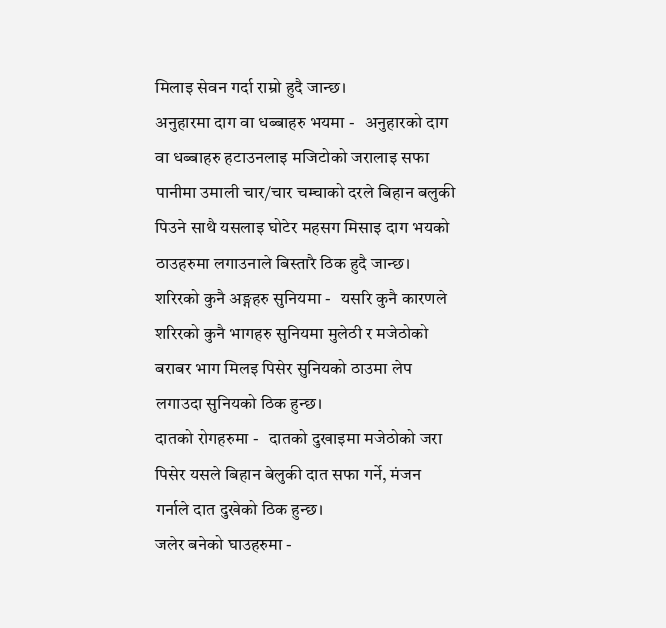मिलाइ सेवन गर्दा राम्रो हुदै जान्छ।
अनुहारमा दाग वा धब्बाहरु भयमा -   अनुहारको दाग वा धब्बाहरु हटाउनलाइ मजिटोको जरालाइ सफा पानीमा उमाली चार/चार चम्चाको दरले बिहान बलुकी पिउने साथै यसलाइ घोटेर महसग मिसाइ दाग भयको ठाउहरुमा लगाउनाले बिस्तारै ठिक हुदै जान्छ।
शरिरको कुनै अङ्गहरु सुनियमा -   यसरि कुनै कारणले शरिरको कुनै भागहरु सुनियमा मुलेठी र मजेठोको बराबर भाग मिलइ पिसेर सुनियको ठाउमा लेप लगाउदा सुनियको ठिक हुन्छ।
दातको रोगहरुमा -   दातको दुखाइमा मजेठोको जरा पिसेर यसले बिहान बेलुकी दात सफा गर्ने, मंजन गर्नाले दात दुखेको ठिक हुन्छ।
जलेर बनेको घाउहरुमा -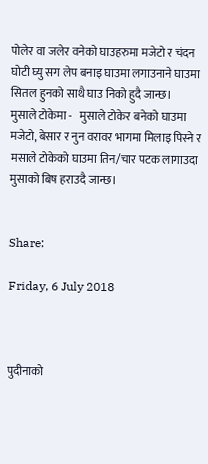पोलेर वा जलेर वनेको घाउहरुमा मजेटो र चंदन घोटी घ्यु सग लेप बनाइ घाउमा लगाउनाने घाउमा सितल हुनको साथै घाउ निको हुदै जान्छ।
मुसाले टोकेमा -   मुसाले टोकेर बनेको घाउमा मजेटो, बेसार र नुन वरावर भागमा मिलाइ पिस्ने र मसाले टोकेको घाउमा तिन/चार पटक लागाउदा मुसाको बिष हराउदै जान्छ।


Share:

Friday, 6 July 2018



पुदीनाको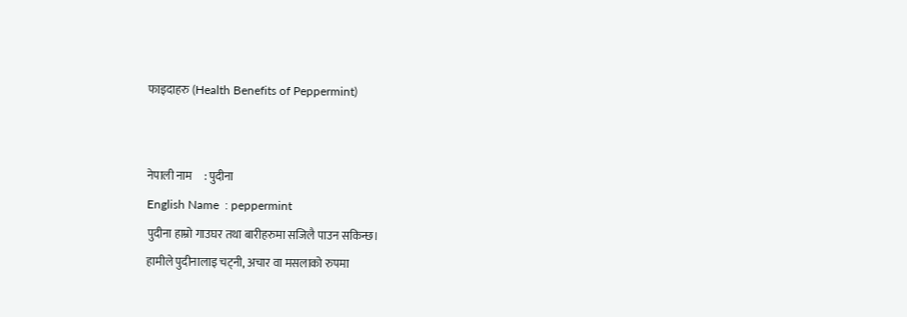फाइदाहरु (Health Benefits of Peppermint)


नेपाली नाम     : पुदीना
English Name  : peppermint
पुदीना हाम्रो गाउघर तथा बारीहरुमा सजिलै पाउन सकिन्छ।
हामीले पुदीनालाइ चट्नी, अचार वा मसलाको रुपमा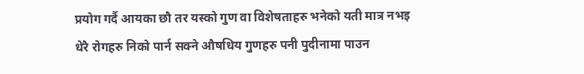प्रयोग गर्दै आयका छौ तर यस्को गुण वा विशेषताहरु भनेको यती मात्र नभइ धेरै रोगहरु निको पार्न सक्ने औषधिय गुणहरु पनी पुदीनामा पाउन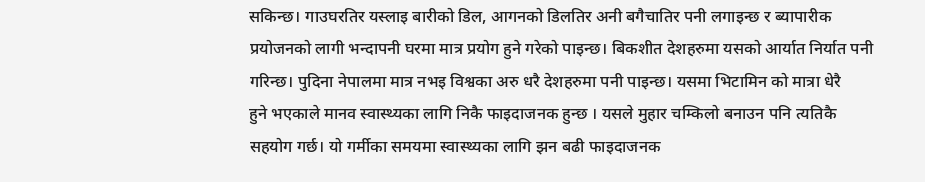सकिन्छ। गाउघरतिर यस्लाइ बारीको डिल, आगनको डिलतिर अनी बगैचातिर पनी लगाइन्छ र ब्यापारीक प्रयोजनको लागी भन्दापनी घरमा मात्र प्रयोग हुने गरेको पाइन्छ। बिकशीत देशहरुमा यसको आर्यात निर्यात पनी गरिन्छ। पुदिना नेपालमा मात्र नभइ विश्वका अरु धरै देशहरुमा पनी पाइन्छ। यसमा भिटामिन को मात्रा धेरै
हुने भएकाले मानव स्वास्थ्यका लागि निकै फाइदाजनक हुन्छ । यसले मुहार चम्किलो बनाउन पनि त्यतिकै सहयोग गर्छ। यो गर्मीका समयमा स्वास्थ्यका लागि झन बढी फाइदाजनक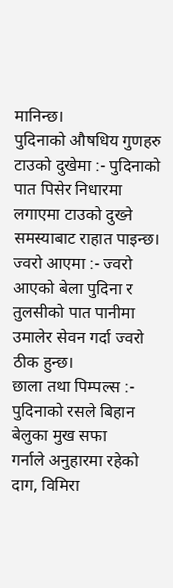मानिन्छ।
पुदिनाको औषधिय गुणहरु
टाउको दुखेमा :- पुदिनाको पात पिसेर निधारमा लगाएमा टाउको दुख्ने समस्याबाट राहात पाइन्छ।
ज्वरो आएमा :- ज्वरो आएको बेला पुदिना र तुलसीको पात पानीमा उमालेर सेवन गर्दा ज्वरो ठीक हुन्छ।
छाला तथा पिम्पल्स :- पुदिनाको रसले बिहान बेलुका मुख सफा
गर्नाले अनुहारमा रहेको दाग, विमिरा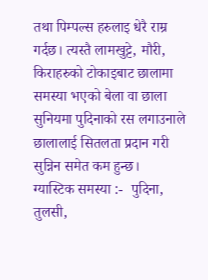तथा पिम्पल्स हरुलाइ धेरै राम्र गर्दछ। त्यस्तै लामखुट्टे, मौरी, किराहरुको टोकाइबाट छालामा समस्या भएको बेला वा छाला सुनियमा पुदिनाको रस लगाउनाले छालालाई सितलता प्रदान गरी सुन्निन समेत कम हुन्छ।
ग्यास्टिक समस्या :-  पुदिना, तुलसी,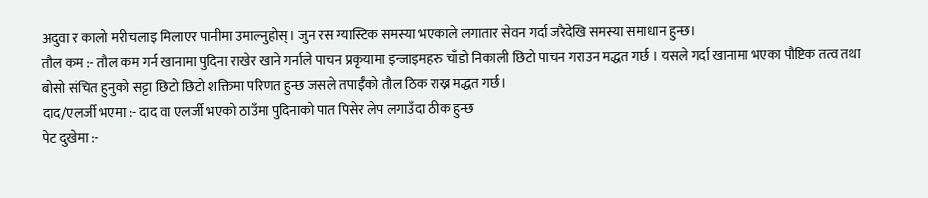अदुवा र कालो मरीचलाइ मिलाएर पानीमा उमाल्नुहोस्। जुन रस ग्यास्टिक समस्या भएकाले लगातार सेवन गर्दा जरैदेखि समस्या समाधान हुन्छ।
तौल कम :- तौल कम गर्न खानामा पुदिना राखेर खाने गर्नाले पाचन प्रकृयामा इन्जाइमहरु चाँडो निकाली छिटो पाचन गराउन मद्धत गर्छ । यसले गर्दा खानामा भएका पौष्टिक तत्व तथा बोसो संचित हुनुको सट्टा छिटो छिटो शक्तिमा परिणत हुन्छ जसले तपाईँको तौल ठिक राख्न मद्धत गर्छ।
दाद/एलर्जी भएमा :- दाद वा एलर्जी भएको ठाउँमा पुदिनाको पात पिसेर लेप लगाउँदा ठीक हुन्छ
पेट दुखेमा :-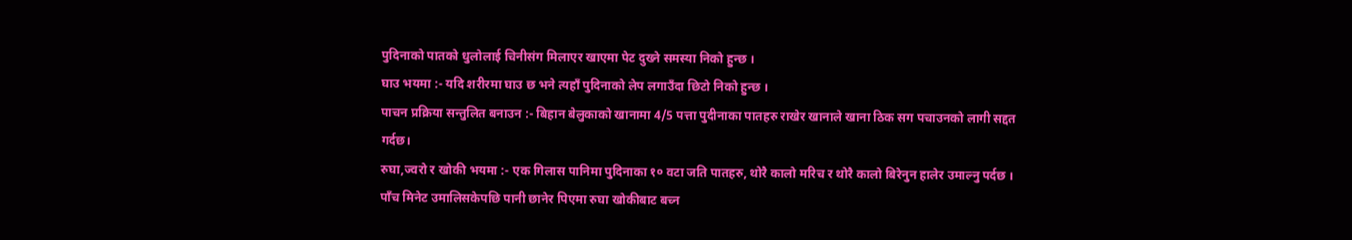पुदिनाको पातको धुलोलाई चिनीसंग मिलाएर खाएमा पेट दुख्ने समस्या निको हुन्छ ।
घाउ भयमा :- यदि शरीरमा घाउ छ भने त्यहाँ पुदिनाको लेप लगाउँदा छिटो निको हुन्छ ।
पाचन प्रक्रिया सन्तुलित बनाउन :- बिहान बेलुकाको खानामा 4/5 पत्ता पुदीनाका पातहरु राखेर खानाले खाना ठिक सग पचाउनको लागी सद्दत गर्दछ।
रुघा,ज्वरो र खोकी भयमा :- एक गिलास पानिमा पुदिनाका १० वटा जति पातहरु, थोरै कालो मरिच र थोरै कालो बिरेनुन हालेर उमाल्नु पर्दछ । पाँच मिनेट उमालिसकेपछि पानी छानेर पिएमा रुघा खोकीबाट बच्न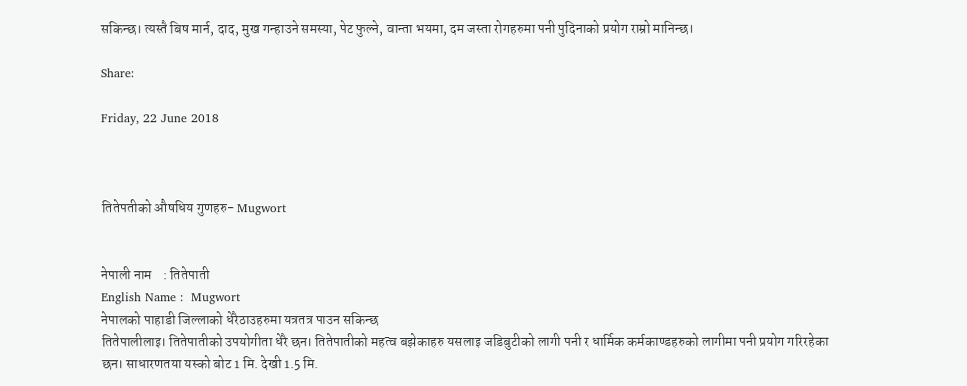सकिन्छ। त्यस्तै बिष मार्न, दाद, मुख गन्हाउने समस्या, पेट फुल्ने, वान्ता भयमा, दम जस्ता रोगहरुमा पनी पुदिनाको प्रयोग राम्रो मानिन्छ।

Share:

Friday, 22 June 2018



तितेपतीको औषधिय गुणहरु- Mugwort


नेपाली नाम    : तितेपाती
English Name :  Mugwort
नेपालको पाहाडी जिल्लाको धेरैठाउहरुमा यत्रतत्र पाउन सकिन्छ
तितेपालीलाइ। तितेपातीको उपयोगीता धेरै छन। तितेपातीको महत्व बझेकाहरु यसलाइ जडिबुटीको लागी पनी र धार्मिक कर्मकाण्डहरुको लागीमा पनी प्रयोग गरिरहेका छन। साधारणतया यस्को बोट 1 मि. देखी 1.5 मि.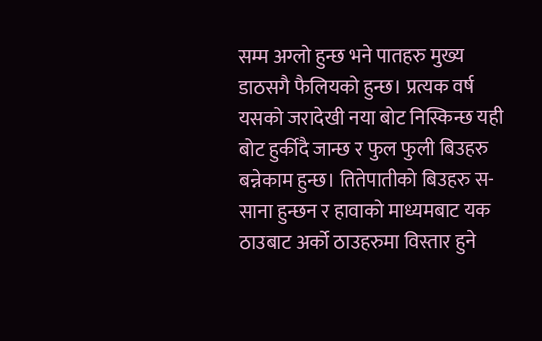सम्म अग्लो हुन्छ भने पातहरु मुख्य डाठसगै फैलियको हुन्छ। प्रत्यक वर्ष यसको जरादेखी नया बोट निस्किन्छ यही बोट हुर्कीदै जान्छ र फुल फुली बिउहरु बन्नेकाम हुन्छ। तितेपातीको बिउहरु स-साना हुन्छन र हावाको माध्यमबाट यक ठाउबाट अर्को ठाउहरुमा विस्तार हुने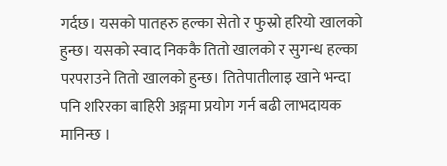गर्दछ। यसको पातहरु हल्का सेतो र फुस्रो हरियो खालको हुन्छ। यसको स्वाद निककै तितो खालको र सुगन्ध हल्का परपराउने तितो खालको हुन्छ। तितेपातीलाइ खाने भन्दा पनि शरिरका बाहिरी अङ्गमा प्रयोग गर्न बढी लाभदायक मानिन्छ ।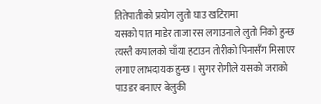तितेपातीको प्रयोग लुतो घाउ खटिरामा
यसको पात माडेर ताजा रस लगाउनाले लुतो निको हुन्छ त्यस्तै कपालको चाँया हटाउन तोरीको पिनासँग मिसाएर लगाए लाभदायक हुन्छ । सुगर रोगीले यसको जराको पाउडर बनाएर बेलुकी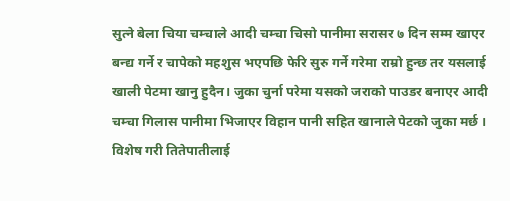सुत्ने बेला चिया चम्चाले आदी चम्चा चिसो पानीमा सरासर ७ दिन सम्म खाएर बन्द्य गर्ने र चापेको महशुस भएपछि फेरि सुरु गर्ने गरेमा राम्रो हुन्छ तर यसलाई खाली पेटमा खानु हुदैन। जुका चुर्ना परेमा यसको जराको पाउडर बनाएर आदी चम्चा गिलास पानीमा भिजाएर विहान पानी सहित खानाले पेटको जुका मर्छ । विशेष गरी तितेपातीलाई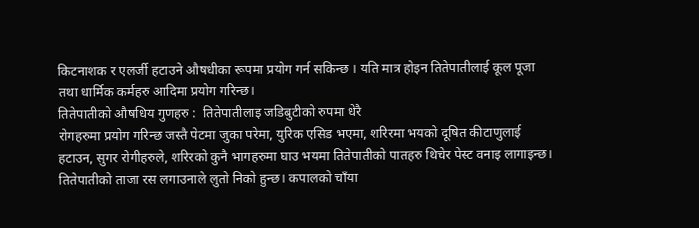किटनाशक र एलर्जी हटाउने औषधीका रूपमा प्रयोग गर्न सकिन्छ । यति मात्र होइन तितेपातीलाई कूल पूजा तथा धार्मिक कर्महरु आदिमा प्रयोग गरिन्छ।
तितेपातीको औषधिय गुणहरु :  तितेपातीलाइ जडिबुटीको रुपमा धेरै
रोगहरुमा प्रयोग गरिन्छ जस्तै पेटमा जुका परेमा, युरिक एसिड भएमा, शरिरमा भयको दूषित कीटाणुलाई हटाउन, सुगर रोगीहरुले, शरिरको कुनै भागहरुमा घाउ भयमा तितेपातीको पातहरु थिचेर पेस्ट वनाइ लागाइन्छ। तितेपातीको ताजा रस लगाउनाले लुतो निको हुन्छ। कपालको चाँया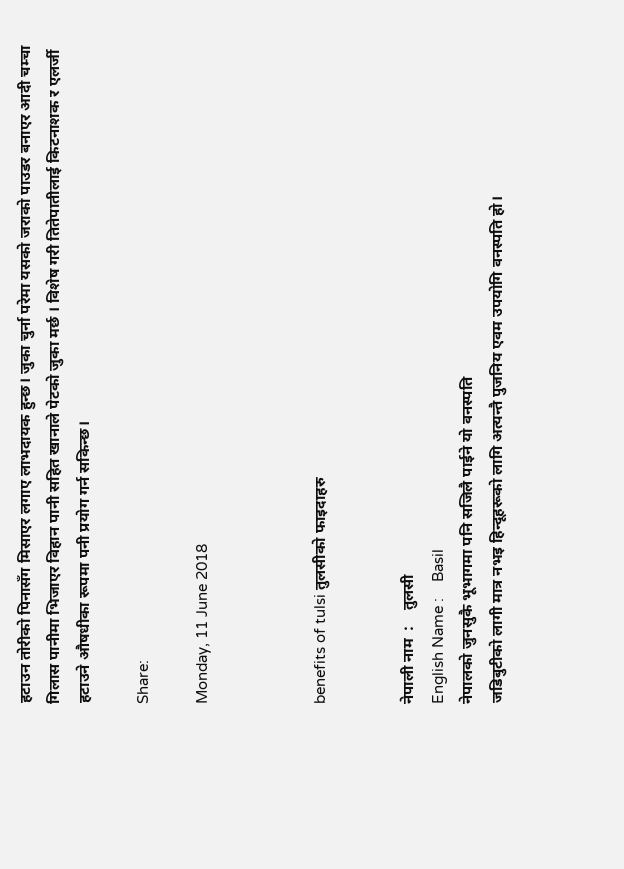हटाउन तोरीको पिनासँग मिसाएर लगाए लाभदायक हुन्छ। जुका चुर्ना परेमा यसको जराको पाउडर बनाएर आदी चम्चा गिलास पानीमा भिजाएर विहान पानी सहित खानाले पेटको जुका मर्छ । विशेष गरी तितेपातीलाई किटनाशक र एलर्जी हटाउने औषधीका रूपमा पनी प्रयोग गर्न सकिन्छ।

Share:

Monday, 11 June 2018



benefits of tulsi तुलसीको फाइदाहरु


नेपाली नाम  :    तुलसी
English Name :    Basil
नेपालको जुनसुकै भूभागमा पनि सजिलै पाईने यो वनस्पति
जडिबुटीको लागी मात्र नभइ हिन्दूहरूको लागि अत्यन्तै पुजनिय एवम उपयोगि वनस्पति हो।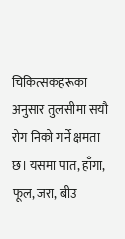चिकित्सकहरूका अनुसार तुलसीमा सयौ रोग निको गर्ने क्षमता छ। यसमा पात, हाँगा, फूल, जरा, बीउ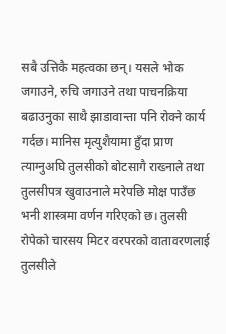सबै उत्तिकै महत्वका छन्। यसले भोक जगाउने, रुचि जगाउने तथा पाचनक्रिया बढाउनुका साथै झाडावान्ता पनि रोक्ने कार्य गर्दछ। मानिस मृत्युशैयामा हुँदा प्राण त्याग्नुअघि तुलसीको बोटसागै राख्नाले तथा तुलसीपत्र खुवाउनाले मरेपछि मोक्ष पाउँछ भनी शास्त्रमा वर्णन गरिएको छ। तुलसी रोपेको चारसय मिटर वरपरको वातावरणलाई तुलसीले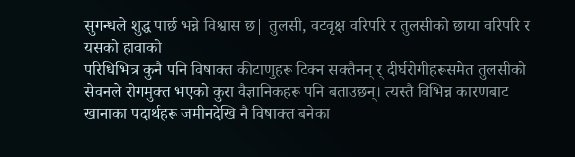सुगन्धले शुद्ध पार्छ भन्ने विश्वास छ| तुलसी, वटवृक्ष वरिपरि र तुलसीको छाया वरिपरि र यसको हावाको
परिधिभित्र कुनै पनि विषाक्त कीटाणुहरू टिक्न सक्तैनन् र् दीर्घरोगीहरूसमेत तुलसीको सेवनले रोगमुक्त भएको कुरा वैज्ञानिकहरू पनि बताउछन्। त्यस्तै विभिन्न कारणबाट खानाका पदार्थहरू जमीनदेखि नै विषाक्त बनेका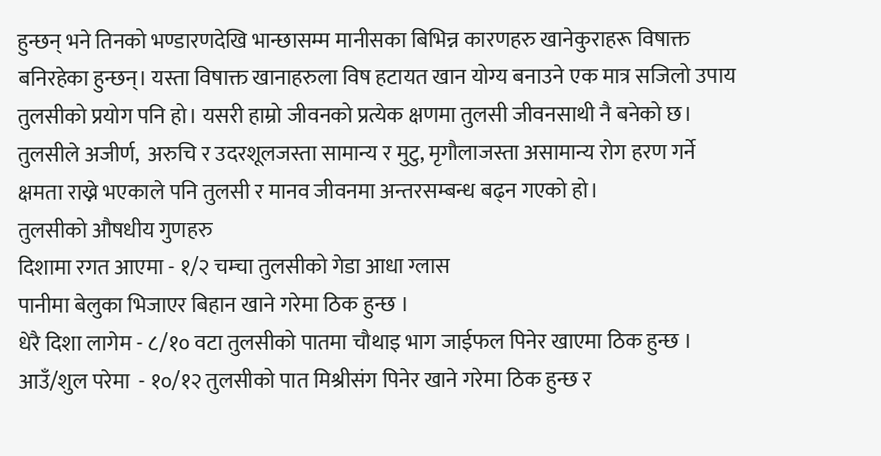हुन्छन् भने तिनको भण्डारणदेखि भान्छासम्म मानीसका बिभिन्न कारणहरु खानेकुराहरू विषाक्त बनिरहेका हुन्छन्। यस्ता विषाक्त खानाहरुला विष हटायत खान योग्य बनाउने एक मात्र सजिलो उपाय तुलसीको प्रयोग पनि हो। यसरी हाम्रो जीवनको प्रत्येक क्षणमा तुलसी जीवनसाथी नै बनेको छ। तुलसीले अजीर्ण,  अरुचि र उदरशूलजस्ता सामान्य र मुटु, मृगौलाजस्ता असामान्य रोग हरण गर्ने क्षमता राख्ने भएकाले पनि तुलसी र मानव जीवनमा अन्तरसम्बन्ध बढ्न गएको हो।
तुलसीको औषधीय गुणहरु
दिशामा रगत आएमा - १/२ चम्चा तुलसीको गेडा आधा ग्लास
पानीमा बेलुका भिजाएर बिहान खाने गरेमा ठिक हुन्छ ।
धेरै दिशा लागेम - ८/१० वटा तुलसीको पातमा चौथाइ भाग जाईफल पिनेर खाएमा ठिक हुन्छ ।
आउँ/शुल परेमा  - १०/१२ तुलसीको पात मिश्रीसंग पिनेर खाने गरेमा ठिक हुन्छ र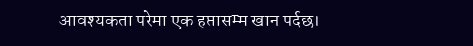आवश्यकता परेमा एक हप्तासम्म खान पर्दछ।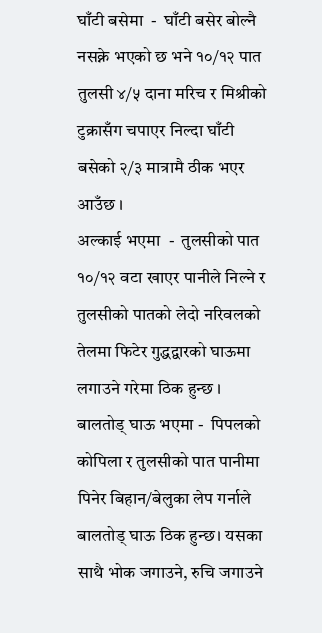घाँटी बसेमा  -  घाँटी बसेर बोल्नै नसक्ने भएको छ भने १०/१२ पात तुलसी ४/५ दाना मरिच र मिश्रीको टुक्रासँग चपाएर निल्दा घाँटी बसेको २/३ मात्रामै ठीक भएर आउँछ ।
अल्काई भएमा  -  तुलसीको पात १०/१२ वटा खाएर पानीले निल्ने र तुलसीको पातको लेदो नरिवलको तेलमा फिटेर गुद्धद्वारको घाऊमा लगाउने गरेमा ठिक हुन्छ ।
बालतोड् घाऊ भएमा -  पिपलको कोपिला र तुलसीको पात पानीमा पिनेर बिहान/बेलुका लेप गर्नाले बालतोड् घाऊ ठिक हुन्छ। यसका साथै भोक जगाउने, रुचि जगाउने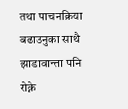तथा पाचनक्रिया बढाउनुका साथै झाडावान्ता पनि रोक्ने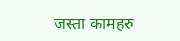जस्ता कामहरु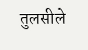तुलसीले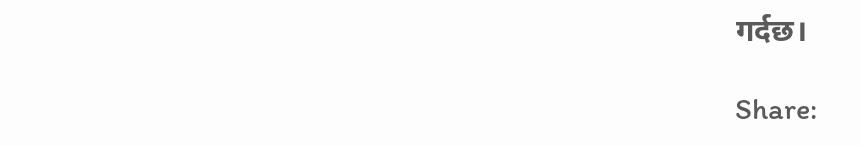गर्दछ।

Share: